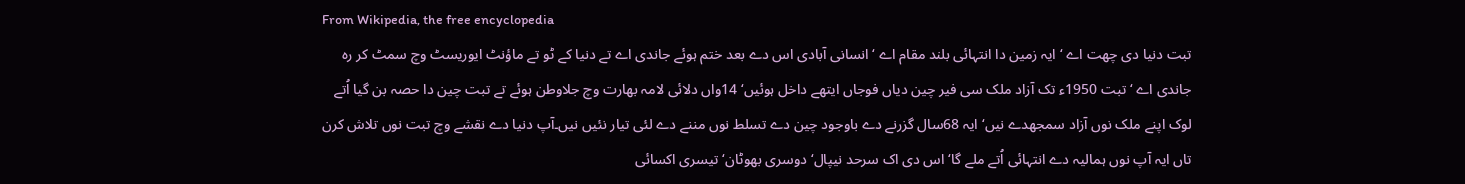From Wikipedia, the free encyclopedia
تبت دنیا دی چھت اے ‘ ایہ زمین دا انتہائی بلند مقام اے ‘ انسانی آبادی اس دے بعد ختم ہوئے جاندی اے تے دنیا کے ٹو تے ماؤنٹ ایوریسٹ وچ سمٹ کر رہ جاندی اے ‘ تبت 1950ء تک آزاد ملک سی فیر چین دیاں فوجاں ایتھے داخل ہوئیں‘ 14واں دلائی لامہ بھارت وچ جلاوطن ہوئے تے تبت چین دا حصہ بن گیا اُتے لوک اپنے ملک نوں آزاد سمجھدے نيں‘ ایہ 68سال گزرنے دے باوجود چین دے تسلط نوں مننے دے لئی تیار نئيں نيں۔آپ دنیا دے نقشے وچ تبت نوں تلاش کرن تاں ایہ آپ نوں ہمالیہ دے انتہائی اُتے ملے گا‘ اس دی اک سرحد نیپال‘ دوسری بھوٹان‘ تیسری اکسائی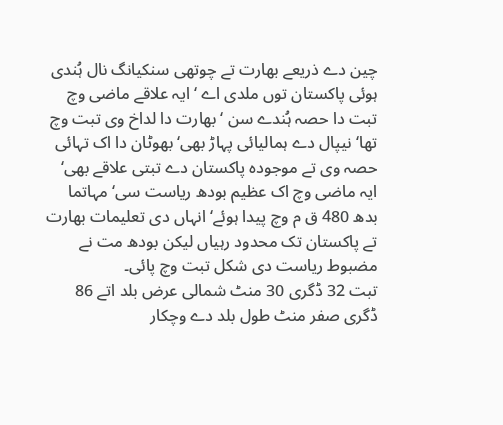چین دے ذریعے بھارت تے چوتھی سنکیانگ نال ہُندی ہوئی پاکستان توں ملدی اے ‘ ایہ علاقے ماضی وچ تبت دا حصہ ہُندے سن ‘ بھارت دا لداخ وی تبت وچ تھا‘ نیپال دے ہمالیائی پہاڑ بھی‘ بھوٹان دا اک تہائی حصہ وی تے موجودہ پاکستان دے تبتی علاقے بھی‘ ایہ ماضی وچ اک عظیم بودھ ریاست سی‘ مہاتما بدھ 480 ق م وچ پیدا ہوئے‘ انہاں دی تعلیمات بھارت تے پاکستان تک محدود رہیاں لیکن بودھ مت نے مضبوط ریاست دی شکل تبت وچ پائی۔
تبت 32 ڈگری 30 منٹ شمالی عرض بلد اتے 86 ڈگری صفر منٹ طول بلد دے وچکار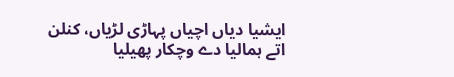ایشیا دیاں اچیاں پہاڑی لڑیاں، کنلن اتے ہمالیا دے وچکار پھیلیا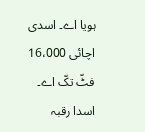ہویا اے۔ اسدی اچائی 16،000 فٹّ تکّ اے۔ اسدا رقبہ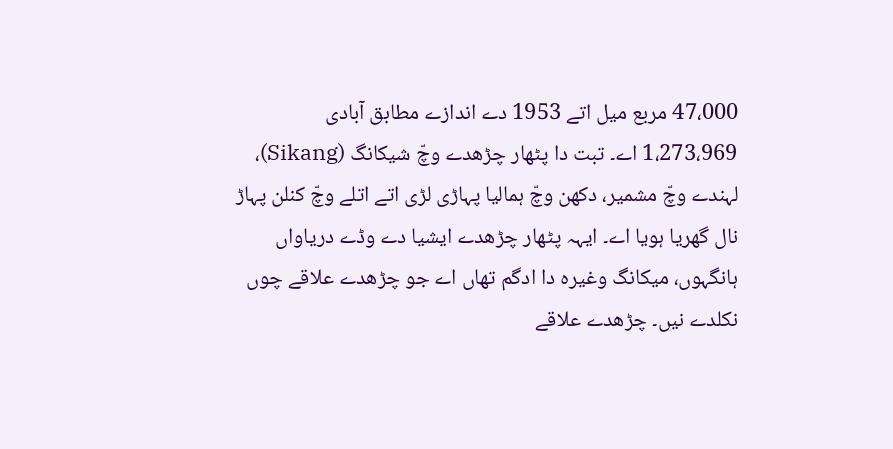47،000 مربع میل اتے 1953 دے اندازے مطابق آبادی 1،273،969 اے۔ تبت دا پٹھار چڑھدے وچّ شیکانگ (Sikang)، لہندے وچّ مشمیر، دکھن وچّ ہمالیا پہاڑی لڑی اتے اتلے وچّ کنلن پہاڑ نال گھریا ہویا اے۔ ایہہ پٹھار چڑھدے ایشیا دے وڈے دریاواں ہانگہوں، میکانگ وغیرہ دا ادگم تھاں اے جو چڑھدے علاقے چوں نکلدے نیں۔ چڑھدے علاقے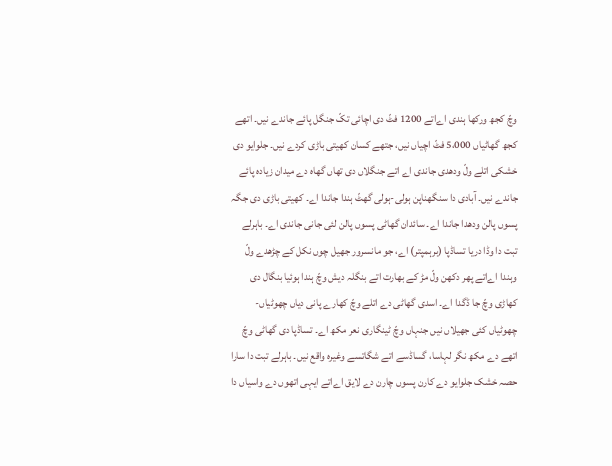وچّ کجھ ورکھا ہندی اےاتے 1200 فٹّ دی اچائی تکّ جنگل پائے جاندے نیں۔ اتھے کجھ گھاٹیاں 5،000 فٹّ اچیاں نیں، جتھے کسان کھیتی باڑی کردے نیں۔ جلوایو دی خشکی اتلے ولّ ودھدی جاندی اے اتے جنگلاں دی تھاں گھاہ دے میدان زیادہ پائے جاندے نیں۔ آبادی دا سنگھناپن ہولی-ہولی گھٹّ ہندا جاندا اے۔ کھیتی باڑی دی جگہ پسوں پالن ودھدا جاندا اے۔ سائدان گھاٹی پسوں پالن لئی جانی جاندی اے۔ باہرلے تبت دا وڈا دریا تساڈپا (برہمپتر) اے، جو مانسرور جھیل چوں نکل کے چڑھدے ولّ وہندا اےاتے پھر دکھن ولّ مڑ کے بھارت اتے بنگلہ دیش وچّ ہندا ہوئیا بنگال دی کھاڑی وچّ جا ڈگدا اے۔ اسدی گھاٹی دے اتلے وچّ کھارے پانی دیاں چھوٹیاں-چھوٹیاں کئی جھیلاں نیں جنہاں وچّ ٹینگاری نعر مکھ اے۔ تساڈپا دی گھاٹی وچّ اتھے دے مکھ نگر لہاسا، گساڈسے اتے شگاتسے وغیرہ واقع نیں۔ باہرلے تبت دا سارا حصہ خشک جلوایو دے کارن پسوں چارن دے لایق اےاتے ایہی اتھوں دے واسیاں دا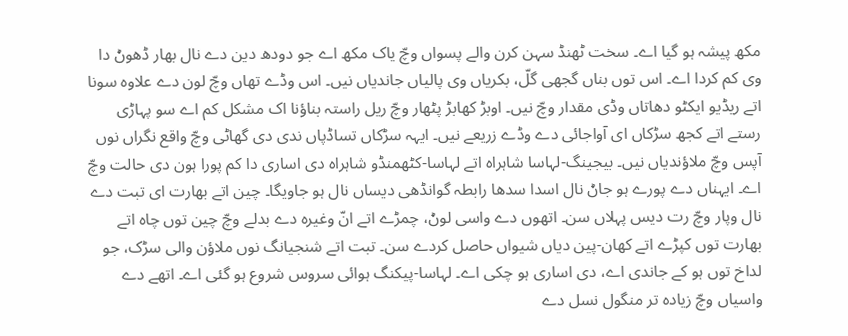مکھ پیشہ ہو گیا اے۔ سخت ٹھنڈ سہن کرن والے پسواں وچّ یاک مکھ اے جو دودھ دین دے نال بھار ڈھوݨ دا وی کم کردا اے۔ اس توں بناں گجھی گلّ، بکریاں وی پالیاں جاندیاں نیں۔ اس وڈے تھاں وچّ لون دے علاوہ سونا اتے ریڈیو ایکٹو دھاتاں وڈی مقدار وچّ نیں۔ اوبڑ کھابڑ پٹھار وچّ ریل راستہ بناؤنا اک مشکل کم اے سو پہاڑی رستے اتے کجھ سڑکاں ای آواجائی دے وڈے زریعے نیں۔ ایہہ سڑکاں تساڈپاں ندی دی گھاٹی وچّ واقع نگراں نوں آپس وچّ ملاؤندیاں نیں۔ بیجینگ-لہاسا شاہراہ اتے لہاسا-کٹھمنڈو شاہراہ دی اساری دا کم پورا ہون دی حالت وچّ اے۔ ایہناں دے پورے ہو جاݨ نال اسدا سدھا رابطہ گوانڈھی دیساں نال ہو جاویگا۔ چین اتے بھارت ای تبت دے نال وپار وچّ رت دیس پہلاں سن۔ اتھوں دے واسی لوݨ، چمڑے اتے انّ وغیرہ دے بدلے وچّ چین توں چاہ اتے بھارت توں کپڑے اتے کھان-پین دیاں شیواں حاصل کردے سن۔ تبت اتے شنجیانگ نوں ملاؤن والی سڑک، جو لداخ توں ہو کے جاندی اے، دی اساری ہو چکی اے۔ لہاسا-پیکنگ ہوائی سروس شروع ہو گئی اے۔ اتھے دے واسیاں وچّ زیادہ تر منگول نسل دے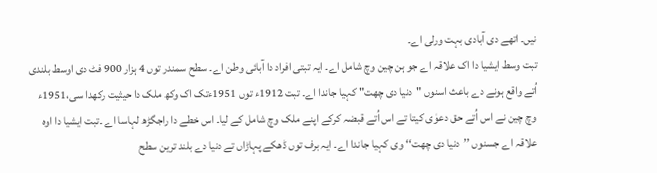نیں۔ اتھے دی آبادی بہت ورلی اے۔
تبت وسط ایشیا دا اک علاقہ اے جو ہن چین وچ شامل اے۔ ایہ تبتی افراد دا آبائی وطن اے۔ سطح سمندر توں 4 ہزار 900 فٹ دی اوسط بلندی اُتے واقع ہونے دے باعث اسنوں "دنیا دی چھت" کہیا جاندا اے۔ تبت 1912ء توں 1951ءتک اک وکھ ملک دا حیثیت رکھدا سی،1951ء وچ چین نے اس اُتے حق دعوٰی کيتا تے اس اُتے قبضہ کرکے اپنے ملک وچ شامل کے لیا۔ اس خطے دا راجگڑھ لہاسا اے ۔تبت ایشیا دا اوہ علاقہ اے جسنوں ’’دنیا دی چھت‘‘ وی کہیا جاندا اے۔ ایہ برف توں ڈھکے پہاڑاں تے دنیا دے بلند ترین سطح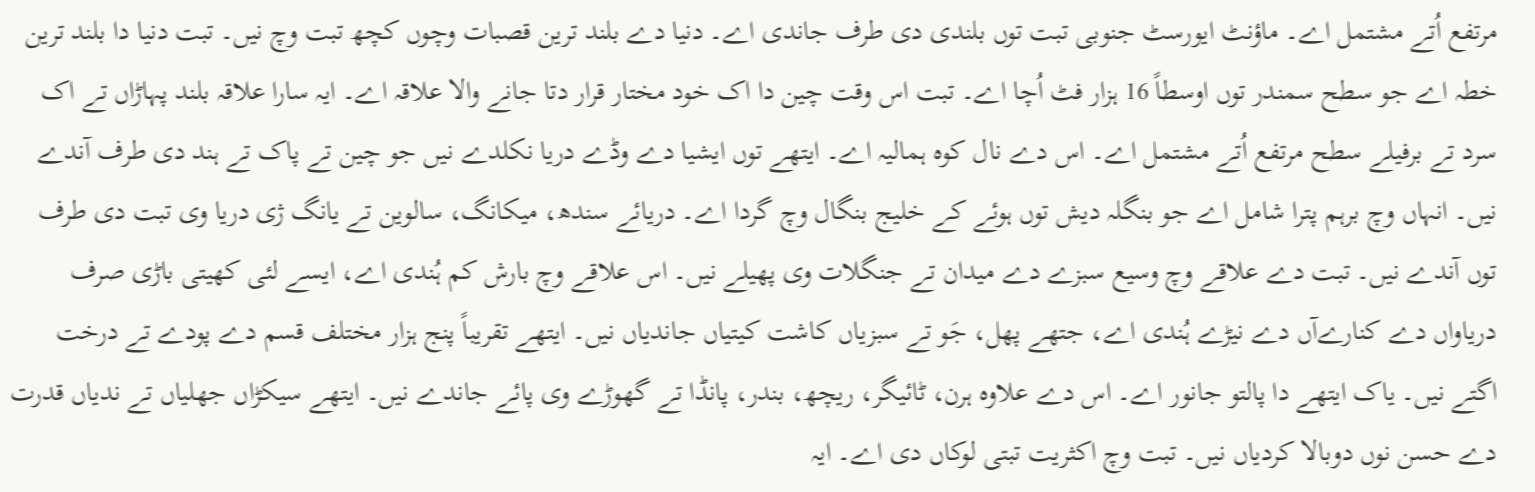مرتفع اُتے مشتمل اے۔ ماؤنٹ ایورسٹ جنوبی تبت توں بلندی دی طرف جاندی اے۔ دنیا دے بلند ترین قصبات وچوں کچھ تبت وچ نيں۔ تبت دنیا دا بلند ترین خطہ اے جو سطح سمندر توں اوسطاً 16 ہزار فٹ اُچا اے۔ تبت اس وقت چین دا اک خود مختار قرار دتا جانے والا علاقہ اے۔ ایہ سارا علاقہ بلند پہاڑاں تے اک سرد تے برفیلے سطح مرتفع اُتے مشتمل اے۔ اس دے نال کوہ ہمالیہ اے۔ ایتھے توں ایشیا دے وڈے دریا نکلدے نيں جو چین تے پاک تے ہند دی طرف آندے نيں۔ انہاں وچ برہم پترا شامل اے جو بنگلہ دیش توں ہوئے کے خلیج بنگال وچ گردا اے۔ دریائے سندھ، میکانگ، سالوین تے یانگ ژی دریا وی تبت دی طرف توں آندے نيں۔ تبت دے علاقے وچ وسیع سبزے دے میدان تے جنگلات وی پھیلے نيں۔ اس علاقے وچ بارش کم ہُندی اے، ايسے لئی کھیتی باڑی صرف دریاواں دے کنارےآں دے نیڑے ہُندی اے، جتھے پھل، جَو تے سبزیاں کاشت کيتیاں جاندیاں نيں۔ ایتھے تقریباً پنج ہزار مختلف قسم دے پودے تے درخت اگتے نيں۔ یاک ایتھے دا پالتو جانور اے۔ اس دے علاوہ ہرن، ٹائیگر، ریچھ، بندر، پانڈا تے گھوڑے وی پائے جاندے نيں۔ ایتھے سیکڑاں جھلیاں تے ندیاں قدرت دے حسن نوں دوبالا کردیاں نيں۔ تبت وچ اکثریت تبتی لوکاں دی اے۔ ایہ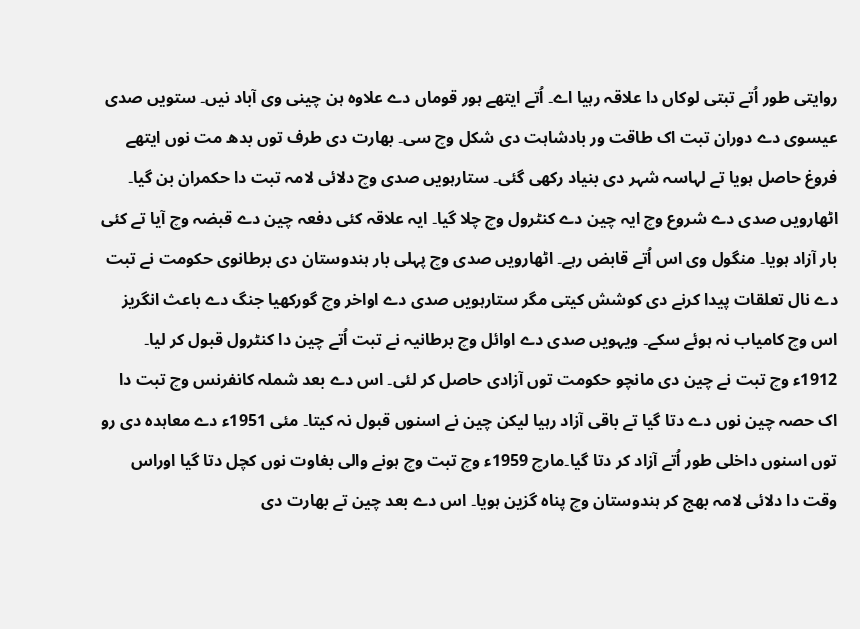روايتی طور اُتے تبتی لوکاں دا علاقہ رہیا اے۔ اُتے ایتھے ہور قوماں دے علاوہ ہن چینی وی آباد نيں۔ ستويں صدی عیسوی دے دوران تبت اک طاقت ور بادشاہت دی شکل وچ سی۔ بھارت دی طرف توں بدھ مت نوں ایتھے فروغ حاصل ہويا تے لہاسہ شہر دی بنیاد رکھی گئی۔ ستارہويں صدی وچ دلائی لامہ تبت دا حکمران بن گیا۔ اٹھارويں صدی دے شروع وچ ایہ چین دے کنٹرول وچ چلا گیا۔ ایہ علاقہ کئی دفعہ چین دے قبضہ وچ آیا تے کئی بار آزاد ہويا۔ منگول وی اس اُتے قابض رہے۔ اٹھارويں صدی وچ پہلی بار ہندوستان دی برطانوی حکومت نے تبت دے نال تعلقات پیدا کرنے دی کوشش کيتی مگر ستارہويں صدی دے اواخر وچ گورکھیا جنگ دے باعث انگریز اس وچ کامیاب نہ ہوئے سکے۔ ویہويں صدی دے اوائل وچ برطانیہ نے تبت اُتے چین دا کنٹرول قبول کر ليا۔ 1912ء وچ تبت نے چین دی مانچو حکومت توں آزادی حاصل کر لئی۔ اس دے بعد شملہ کانفرنس وچ تبت دا اک حصہ چین نوں دے دتا گیا تے باقی آزاد رہیا لیکن چین نے اسنوں قبول نہ کيتا۔ مئی 1951ء دے معاہدہ دی رو توں اسنوں داخلی طور اُتے آزاد کر دتا گیا۔مارچ 1959ء وچ تبت وچ ہونے والی بغاوت نوں کچل دتا گیا اوراس وقت دا دلائی لامہ بھج کر ہندوستان وچ پناہ گزین ہويا۔ اس دے بعد چین تے بھارت دی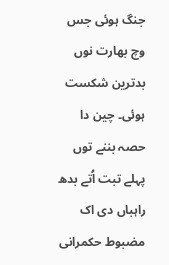جنگ ہوئی جس وچ بھارت نوں بدترین شکست ہوئی۔ چین دا حصہ بننے توں پہلے تبت اُتے بدھ راہباں دی اک مضبوط حکمرانی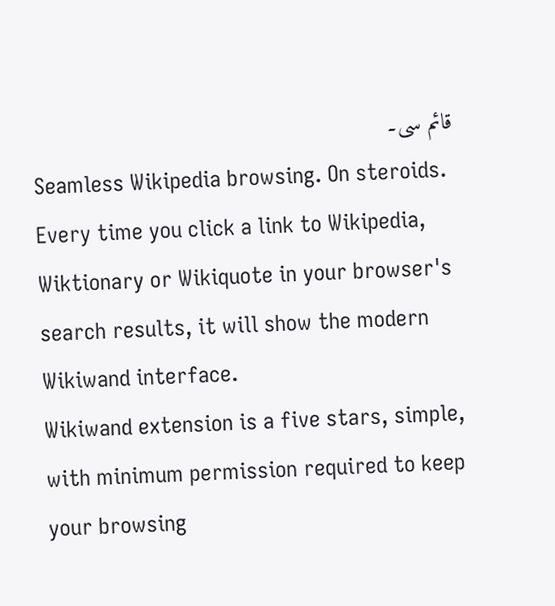قائم سی۔
Seamless Wikipedia browsing. On steroids.
Every time you click a link to Wikipedia, Wiktionary or Wikiquote in your browser's search results, it will show the modern Wikiwand interface.
Wikiwand extension is a five stars, simple, with minimum permission required to keep your browsing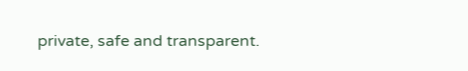private, safe and transparent.